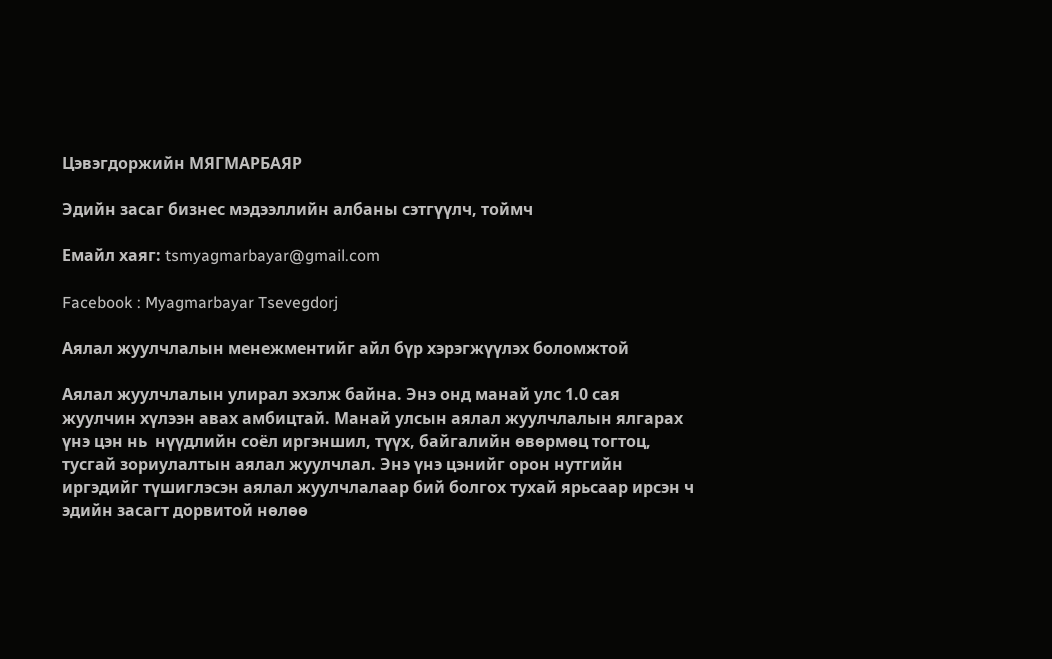Цэвэгдоржийн МЯГМАРБАЯР

Эдийн засаг бизнес мэдээллийн албаны сэтгүүлч, тоймч

Емайл хаяг: tsmyagmarbayar@gmail.com

Facebook : Myagmarbayar Tsevegdorj

Аялал жуулчлалын менежментийг айл бүр хэрэгжүүлэх боломжтой

Аялал жуулчлалын улирал эхэлж байна. Энэ онд манай улс 1.0 сая жуулчин хүлээн авах амбицтай. Манай улсын аялал жуулчлалын ялгарах  үнэ цэн нь  нүүдлийн соёл иргэншил, түүх, байгалийн өвөрмөц тогтоц, тусгай зориулалтын аялал жуулчлал. Энэ үнэ цэнийг орон нутгийн иргэдийг түшиглэсэн аялал жуулчлалаар бий болгох тухай ярьсаар ирсэн ч эдийн засагт дорвитой нөлөө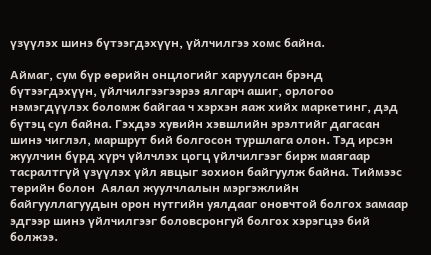үзүүлэх шинэ бүтээгдэхүүн, үйлчилгээ хомс байна.

Аймаг, сум бүр өөрийн онцлогийг харуулсан брэнд бүтээгдэхүүн, үйлчилгээгээрээ ялгарч ашиг, орлогоо нэмэгдүүлэх боломж байгаа ч хэрхэн яаж хийх маркетинг, дэд бүтэц сул байна. Гэхдээ хувийн хэвшлийн эрэлтийг дагасан шинэ чиглэл, маршрут бий болгосон туршлага олон. Тэд ирсэн жуулчин бүрд хүрч үйлчлэх цогц үйлчилгээг бирж маягаар тасралтгүй үзүүлэх үйл явцыг зохион байгуулж байна. Тиймээс төрийн болон  Аялал жуулчлалын мэргэжлийн байгууллагуудын орон нутгийн уялдааг оновчтой болгох замаар эдгээр шинэ үйлчилгээг боловсронгуй болгох хэрэгцээ бий болжээ.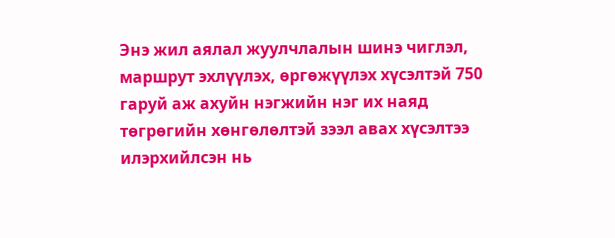Энэ жил аялал жуулчлалын шинэ чиглэл, маршрут эхлүүлэх, өргөжүүлэх хүсэлтэй 750 гаруй аж ахуйн нэгжийн нэг их наяд төгрөгийн хөнгөлөлтэй зээл авах хүсэлтээ илэрхийлсэн нь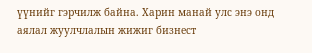үүнийг гэрчилж байна. Харин манай улс энэ онд аялал жуулчлалын жижиг бизнест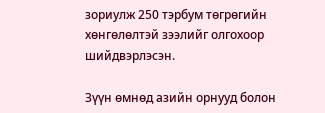зориулж 250 тэрбум төгрөгийн хөнгөлөлтэй зээлийг олгохоор шийдвэрлэсэн.

Зүүн өмнөд азийн орнууд болон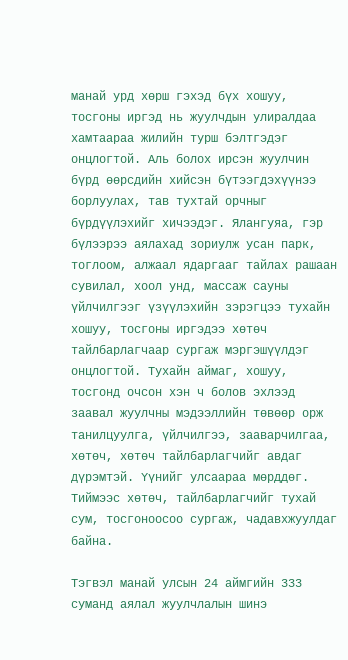манай урд хөрш гэхэд бүх хошуу, тосгоны иргэд нь жуулчдын улиралдаа хамтаараа жилийн турш бэлтгэдэг онцлогтой. Аль болох ирсэн жуулчин бүрд өөрсдийн хийсэн бүтээгдэхүүнээ борлуулах, тав тухтай орчныг бүрдүүлэхийг хичээдэг. Ялангуяа, гэр бүлээрээ аялахад зориулж усан парк, тоглоом, алжаал ядаргааг тайлах рашаан сувилал, хоол унд, массаж сауны үйлчилгээг үзүүлэхийн зэрэгцээ тухайн хошуу, тосгоны иргэдээ хөтөч тайлбарлагчаар сургаж мэргэшүүлдэг онцлогтой. Тухайн аймаг, хошуу, тосгонд очсон хэн ч болов эхлээд заавал жуулчны мэдээллийн төвөөр орж танилцуулга, үйлчилгээ, зааварчилгаа, хөтөч, хөтөч тайлбарлагчийг авдаг дүрэмтэй. Үүнийг улсаараа мөрддөг. Тиймээс хөтөч, тайлбарлагчийг тухай сум, тосгоноосоо сургаж, чадавхжуулдаг байна.

Тэгвэл манай улсын 24 аймгийн 333 суманд аялал жуулчлалын шинэ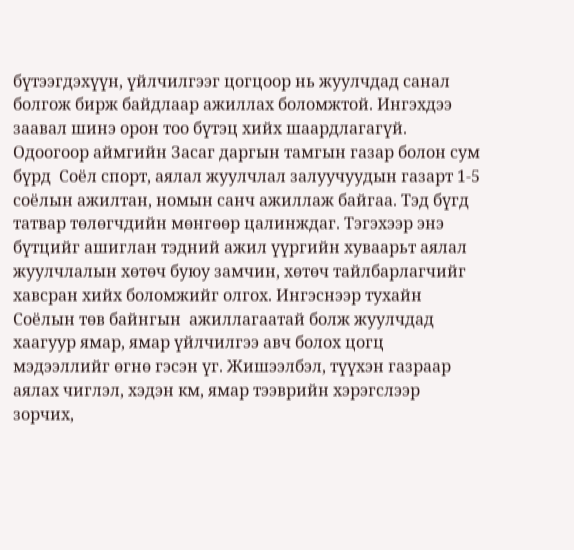бүтээгдэхүүн, үйлчилгээг цогцоор нь жуулчдад санал болгож бирж байдлаар ажиллах боломжтой. Ингэхдээ заавал шинэ орон тоо бүтэц хийх шаардлагагүй. Одоогоор аймгийн Засаг даргын тамгын газар болон сум бүрд  Соёл спорт, аялал жуулчлал залуучуудын газарт 1-5  соёлын ажилтан, номын санч ажиллаж байгаа. Тэд бүгд татвар төлөгчдийн мөнгөөр цалинждаг. Тэгэхээр энэ бүтцийг ашиглан тэдний ажил үүргийн хуваарьт аялал жуулчлалын хөтөч буюу замчин, хөтөч тайлбарлагчийг хавсран хийх боломжийг олгох. Ингэснээр тухайн Соёлын төв байнгын  ажиллагаатай болж жуулчдад хаагуур ямар, ямар үйлчилгээ авч болох цогц мэдээллийг өгнө гэсэн үг. Жишээлбэл, түүхэн газраар аялах чиглэл, хэдэн км, ямар тээврийн хэрэгслээр зорчих,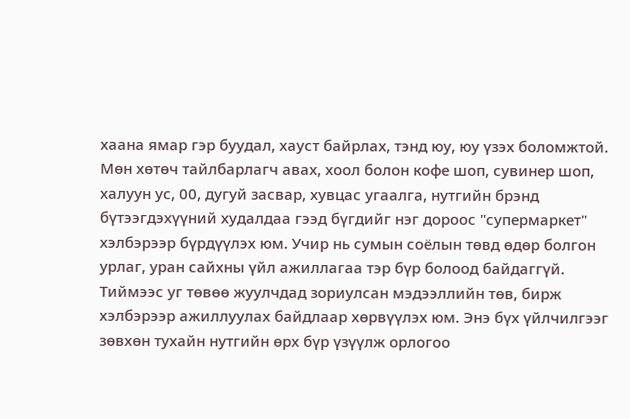хаана ямар гэр буудал, хауст байрлах, тэнд юу, юу үзэх боломжтой. Мөн хөтөч тайлбарлагч авах, хоол болон кофе шоп, сувинер шоп, халуун ус, 00, дугуй засвар, хувцас угаалга, нутгийн брэнд бүтээгдэхүүний худалдаа гээд бүгдийг нэг дороос "супермаркет" хэлбэрээр бүрдүүлэх юм. Учир нь сумын соёлын төвд өдөр болгон урлаг, уран сайхны үйл ажиллагаа тэр бүр болоод байдаггүй. Тиймээс уг төвөө жуулчдад зориулсан мэдээллийн төв, бирж хэлбэрээр ажиллуулах байдлаар хөрвүүлэх юм. Энэ бүх үйлчилгээг зөвхөн тухайн нутгийн өрх бүр үзүүлж орлогоо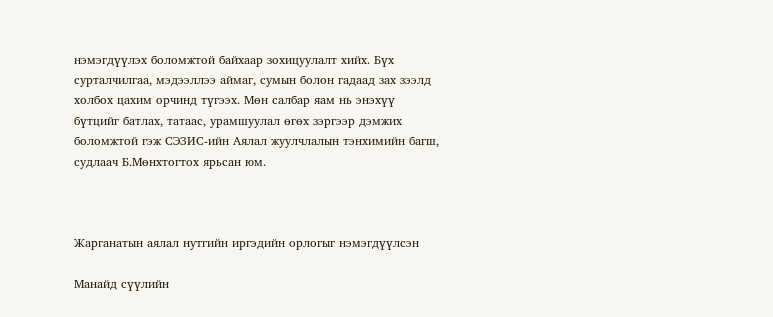нэмэгдүүлэх боломжтой байхаар зохицуулалт хийх. Бүх сурталчилгаа, мэдээллээ аймаг, сумын болон гадаад зах зээлд холбох цахим орчинд түгээх. Мөн салбар яам нь энэхүү бүтцийг батлах, татаас, урамшуулал өгөх зэргээр дэмжих боломжтой гэж СЭЗИС-ийн Аялал жуулчлалын тэнхимийн багш, судлаач Б.Мөнхтогтох ярьсан юм.



Жарганатын аялал нутгийн иргэдийн орлогыг нэмэгдүүлсэн

Манайд сүүлийн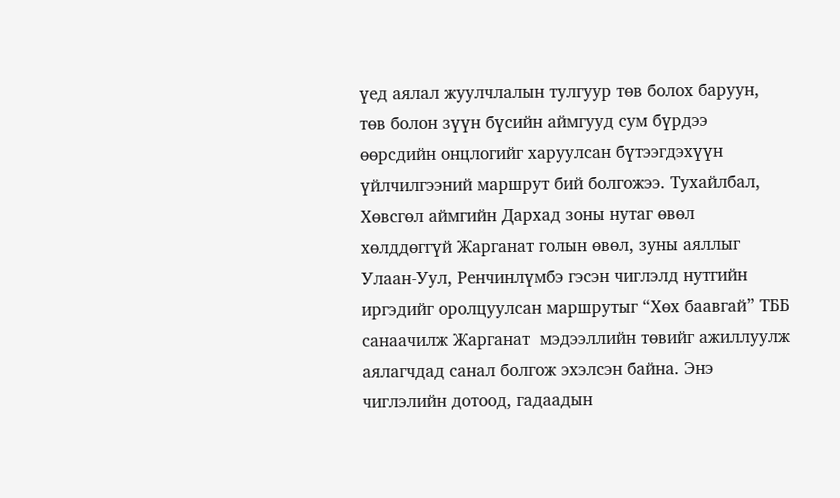үед аялал жуулчлалын тулгуур төв болох баруун, төв болон зүүн бүсийн аймгууд сум бүрдээ өөрсдийн онцлогийг харуулсан бүтээгдэхүүн үйлчилгээний маршрут бий болгожээ. Тухайлбал, Хөвсгөл аймгийн Дархад зоны нутаг өвөл хөлддөггүй Жарганат голын өвөл, зуны аяллыг Улаан-Уул, Ренчинлүмбэ гэсэн чиглэлд нутгийн иргэдийг оролцуулсан маршрутыг “Хөх баавгай” ТББ  санаачилж Жарганат  мэдээллийн төвийг ажиллуулж  аялагчдад санал болгож эхэлсэн байна. Энэ чиглэлийн дотоод, гадаадын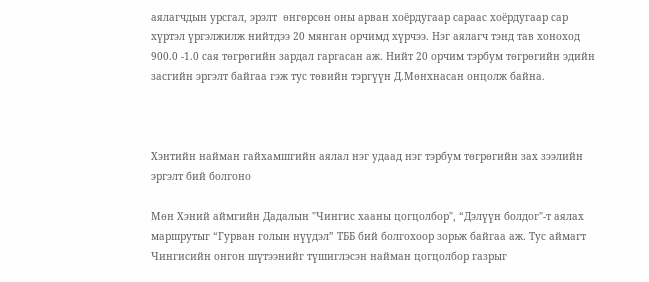аялагчдын урсгал, эрэлт  өнгөрсөн оны арван хоёрдугаар сараас хоёрдугаар сар хүртэл үргэлжилж нийтдээ 20 мянган орчимд хүрчээ. Нэг аялагч тэнд тав хоноход  900.0 -1.0 сая төгрөгийн зардал гаргасан аж. Нийт 20 орчим тэрбум төгрөгийн эдийн засгийн эргэлт байгаа гэж тус төвийн тэргүүн Д.Мөнхнасан онцолж байна.



Хэнтийн найман гайхамшгийн аялал нэг удаад нэг тэрбум төгрөгийн зах зээлийн эргэлт бий болгоно

Мөн Хэний аймгийн Дадалын "Чингис хааны цогцолбор", “Дэлүүн болдог"-т аялах маршрутыг “Гурван голын нүүдэл” ТББ бий болгохоор зорьж байгаа аж. Тус аймагт Чингисийн онгон шүтээнийг түшиглэсэн найман цогцолбор газрыг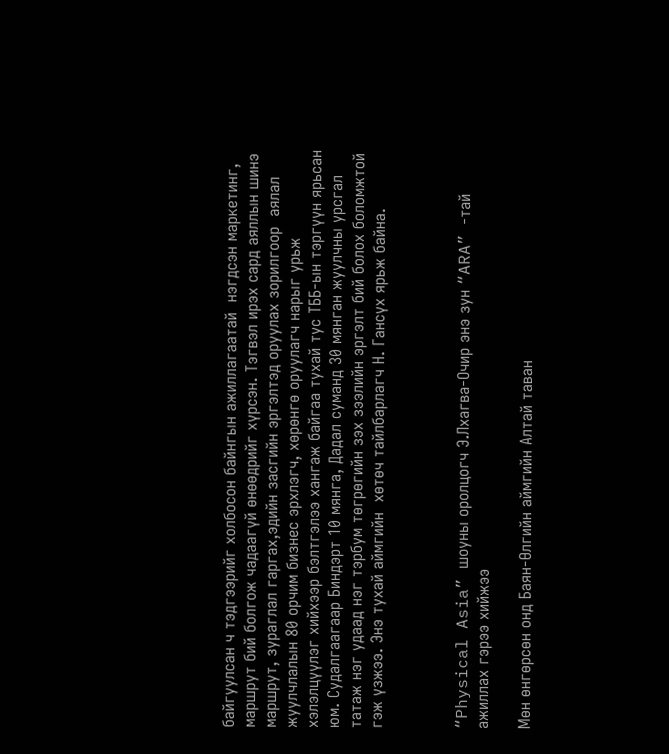байгуулсан ч тэдгээрийг холбосон байнгын ажиллагаатай  нэгдсэн маркетинг, маршрут бий болгож чадаагүй өнөөдрийг хүрсэн. Тэгвэл ирэх сард аяллын шинэ маршрут, зураглал гаргах,эдийн засгийн эргэлтэд оруулах зорилгоор  аялал жуулчлалын 80 орчим бизнес эрхлэгч, хөрөнгө оруулагч нарыг урьж хэлэлцүүлэг хийхээр бэлтгэлээ хангаж байгаа тухай тус ТББ-ын тэргүүн ярьсан юм. Судалгаагаар Биндэрт 10 мянга, Дадал суманд 30 мянган жуулчны урсгал татаж нэг удаад нэг тэрбум төгрөгийн зэх зээлийн эргэлт бий болох боломжтой гэж үзжээ. Энэ тухай аймгийн  хөтөч тайлбарлагч Н. Гансүх ярьж байна.



“Physical Asia” шоуны оролцогч Э.Лхагва-Очир энэ зун “ARA” -тай ажиллах гэрээ хийжээ

Мөн өнгөрсөн онд Баян-Өлгийн аймгийн Алтай таван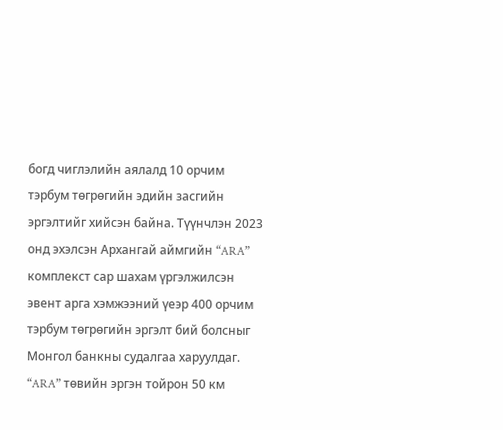богд чиглэлийн аялалд 10 орчим тэрбум төгрөгийн эдийн засгийн эргэлтийг хийсэн байна. Түүнчлэн 2023 онд эхэлсэн Архангай аймгийн “ARA” комплекст сар шахам үргэлжилсэн эвент арга хэмжээний үеэр 400 орчим тэрбум төгрөгийн эргэлт бий болсныг Монгол банкны судалгаа харуулдаг. “ARA” төвийн эргэн тойрон 50 км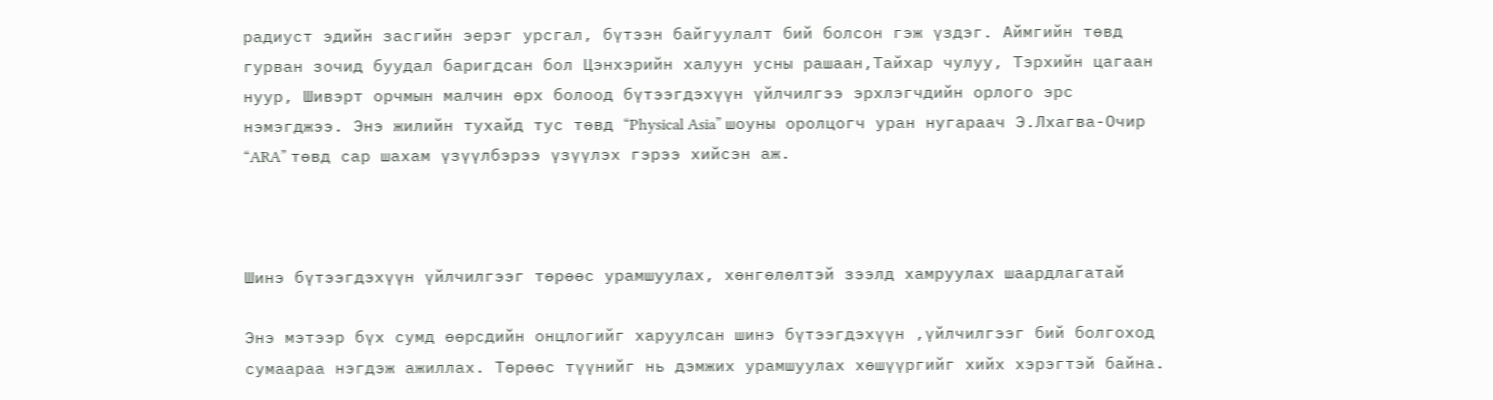радиуст эдийн засгийн эерэг урсгал, бүтээн байгуулалт бий болсон гэж үздэг. Аймгийн төвд гурван зочид буудал баригдсан бол Цэнхэрийн халуун усны рашаан,Тайхар чулуу, Тэрхийн цагаан нуур, Шивэрт орчмын малчин өрх болоод бүтээгдэхүүн үйлчилгээ эрхлэгчдийн орлого эрс нэмэгджээ. Энэ жилийн тухайд тус төвд “Physical Asia” шоуны оролцогч уран нугараач Э.Лхагва-Очир “ARA” төвд сар шахам үзүүлбэрээ үзүүлэх гэрээ хийсэн аж.



Шинэ бүтээгдэхүүн үйлчилгээг төрөөс урамшуулах, хөнгөлөлтэй зээлд хамруулах шаардлагатай

Энэ мэтээр бүх сумд өөрсдийн онцлогийг харуулсан шинэ бүтээгдэхүүн ,үйлчилгээг бий болгоход сумаараа нэгдэж ажиллах. Төрөөс түүнийг нь дэмжих урамшуулах хөшүүргийг хийх хэрэгтэй байна.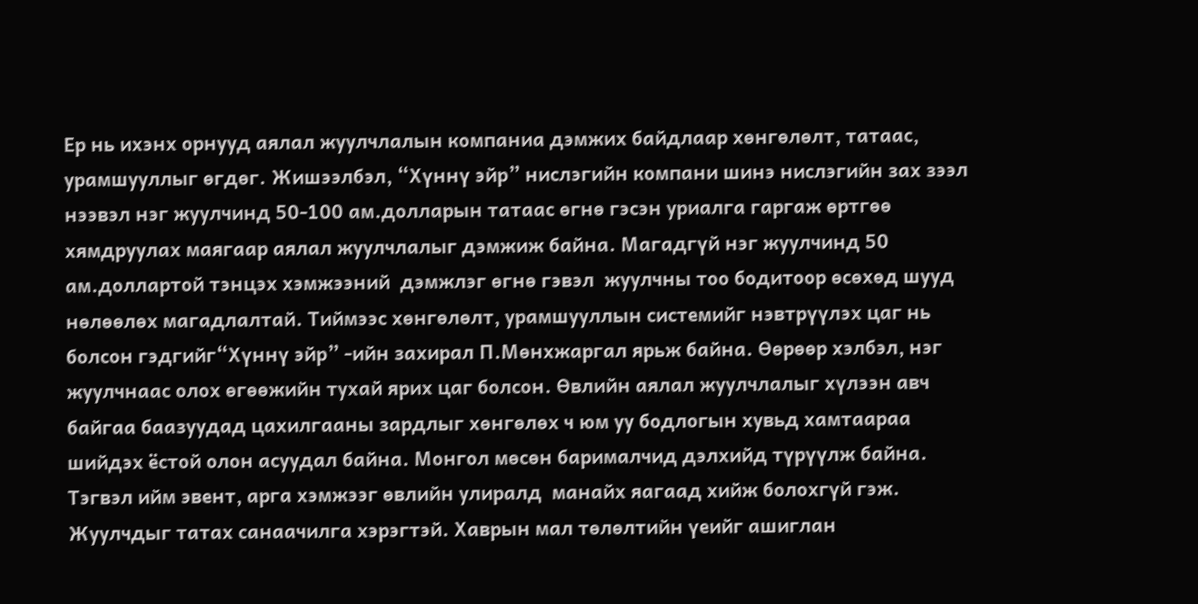Ер нь ихэнх орнууд аялал жуулчлалын компаниа дэмжих байдлаар хөнгөлөлт, татаас, урамшууллыг өгдөг. Жишээлбэл, “Хүннү эйр” нислэгийн компани шинэ нислэгийн зах зээл нээвэл нэг жуулчинд 50-100 ам.долларын татаас өгнө гэсэн уриалга гаргаж өртгөө хямдруулах маягаар аялал жуулчлалыг дэмжиж байна. Магадгүй нэг жуулчинд 50 ам.доллартой тэнцэх хэмжээний  дэмжлэг өгнө гэвэл  жуулчны тоо бодитоор өсөхөд шууд нөлөөлөх магадлалтай. Тиймээс хөнгөлөлт, урамшууллын системийг нэвтрүүлэх цаг нь болсон гэдгийг“Хүннү эйр” -ийн захирал П.Мөнхжаргал ярьж байна. Өөрөөр хэлбэл, нэг жуулчнаас олох өгөөжийн тухай ярих цаг болсон. Өвлийн аялал жуулчлалыг хүлээн авч байгаа баазуудад цахилгааны зардлыг хөнгөлөх ч юм уу бодлогын хувьд хамтаараа шийдэх ёстой олон асуудал байна. Монгол мөсөн барималчид дэлхийд түрүүлж байна. Тэгвэл ийм эвент, арга хэмжээг өвлийн улиралд  манайх яагаад хийж болохгүй гэж. Жуулчдыг татах санаачилга хэрэгтэй. Хаврын мал төлөлтийн үеийг ашиглан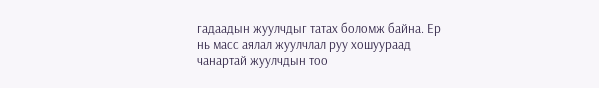гадаадын жуулчдыг татах боломж байна. Ер нь масс аялал жуулчлал руу хошуураад чанартай жуулчдын тоо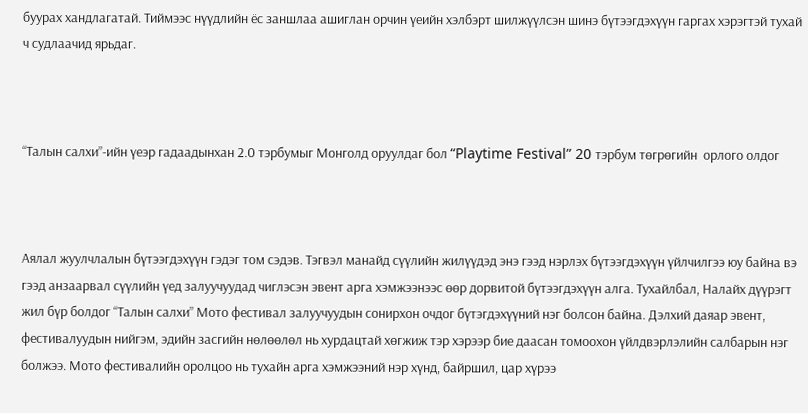буурах хандлагатай. Тиймээс нүүдлийн ёс заншлаа ашиглан орчин үеийн хэлбэрт шилжүүлсэн шинэ бүтээгдэхүүн гаргах хэрэгтэй тухай ч судлаачид ярьдаг.



“Талын салхи”-ийн үеэр гадаадынхан 2.0 тэрбумыг Монголд оруулдаг бол “Playtime Festival” 20 тэрбум төгрөгийн  орлого олдог



Аялал жуулчлалын бүтээгдэхүүн гэдэг том сэдэв. Тэгвэл манайд сүүлийн жилүүдэд энэ гээд нэрлэх бүтээгдэхүүн үйлчилгээ юу байна вэ гээд анзаарвал сүүлийн үед залуучуудад чиглэсэн эвент арга хэмжээнээс өөр дорвитой бүтээгдэхүүн алга. Тухайлбал, Налайх дүүрэгт жил бүр болдог “Талын салхи” Мото фестивал залуучуудын сонирхон очдог бүтэгдэхүүний нэг болсон байна. Дэлхий даяар эвент, фестивалуудын нийгэм, эдийн засгийн нөлөөлөл нь хурдацтай хөгжиж тэр хэрээр бие даасан томоохон үйлдвэрлэлийн салбарын нэг болжээ. Мото фестивалийн оролцоо нь тухайн арга хэмжээний нэр хүнд, байршил, цар хүрээ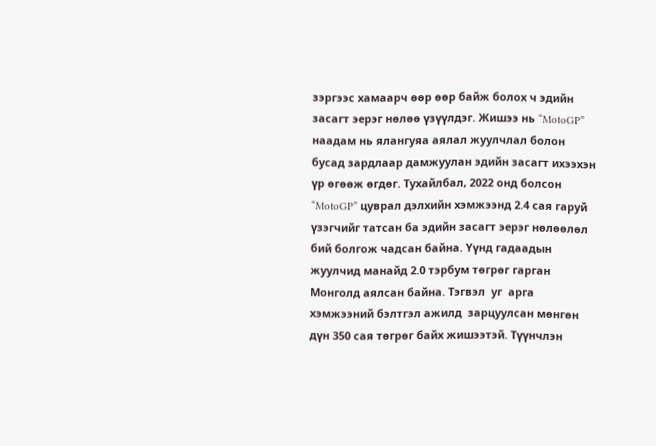зэргээс хамаарч өөр өөр байж болох ч эдийн засагт эерэг нөлөө үзүүлдэг. Жишээ нь “MotoGP” наадам нь ялангуяа аялал жуулчлал болон бусад зардлаар дамжуулан эдийн засагт ихээхэн үр өгөөж өгдөг. Тухайлбал, 2022 онд болсон “MotoGP” цуврал дэлхийн хэмжээнд 2.4 сая гаруй үзэгчийг татсан ба эдийн засагт эерэг нөлөөлөл бий болгож чадсан байна. Үүнд гадаадын жуулчид манайд 2.0 тэрбум төгрөг гарган Монголд аялсан байна. Тэгвэл  уг  арга хэмжээний бэлтгэл ажилд  зарцуулсан мөнгөн дүн 350 сая төгрөг байх жишээтэй. Түүнчлэн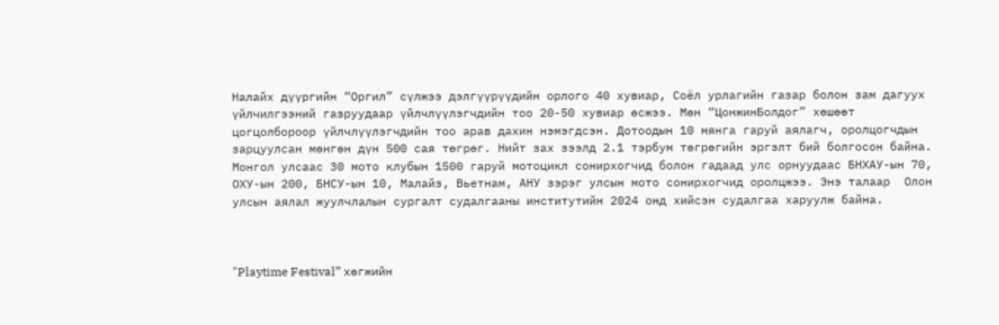Налайх дүүргийн “Оргил” сүлжээ дэлгүүрүүдийн орлого 40 хувиар, Соёл урлагийн газар болон зам дагуух үйлчилгээний газруудаар үйлчлүүлэгчдийн тоо 20-50 хувиар өсжээ. Мөн “ЦонжинБолдог” хөшөөт цогцолбороор үйлчлүүлэгчдийн тоо арав дахин нэмэгдсэн. Дотоодын 10 мянга гаруй аялагч, оролцогчдын зарцуулсан мөнгөн дүн 500 сая төгрөг. Нийт зах зээлд 2.1 тэрбум төгрөгийн эргэлт бий болгосон байна. Монгол улсаас 30 мото клубын 1500 гаруй мотоцикл сонирхогчид болон гадаад улс орнуудаас БНХАУ-ын 70, ОХУ-ын 200, БНСУ-ын 10, Малайз, Вьетнам, АНУ зэрэг улсын мото сонирхогчид оролцжээ. Энэ талаар  Олон улсын аялал жуулчлалын сургалт судалгааны институтийн 2024 онд хийсэн судалгаа харуулж байна.



"Playtime Festival” хөгжийн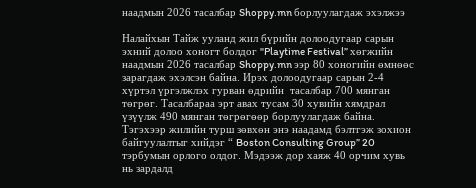наадмын 2026 тасалбар Shoppy.mn борлуулагдаж эхэлжээ

Налайхын Тайж ууланд жил бүрийн долоодугаар сарын  эхний долоо хоногт болдог "Playtime Festival” хөгжийн наадмын 2026 тасалбар Shoppy.mn ээр 80 хоногийн өмнөөс зарагдаж эхэлсэн байна. Ирэх долоодугаар сарын 2-4 хүртэл үргэлжлэх гурван өдрийн  тасалбар 700 мянган төгрөг. Тасалбараа эрт авах тусам 30 хувийн хямдрал үзүүлж 490 мянган төгрөгөөр борлуулагдаж байна. Тэгэхээр жилийн турш зөвхөн энэ наадамд бэлтгэж зохион байгуулалтыг хийдэг “ Boston Consulting Group” 20  тэрбумын орлого олдог. Мэдээж дор хаяж 40 орчим хувь нь зардалд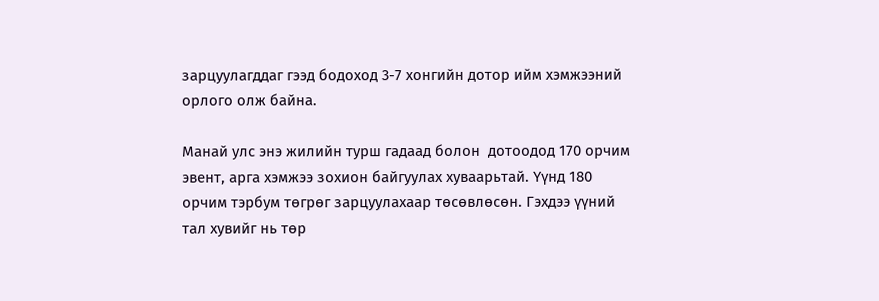зарцуулагддаг гээд бодоход 3-7 хонгийн дотор ийм хэмжээний орлого олж байна.

Манай улс энэ жилийн турш гадаад болон  дотоодод 170 орчим эвент, арга хэмжээ зохион байгуулах хуваарьтай. Үүнд 180 орчим тэрбум төгрөг зарцуулахаар төсөвлөсөн. Гэхдээ үүний тал хувийг нь төр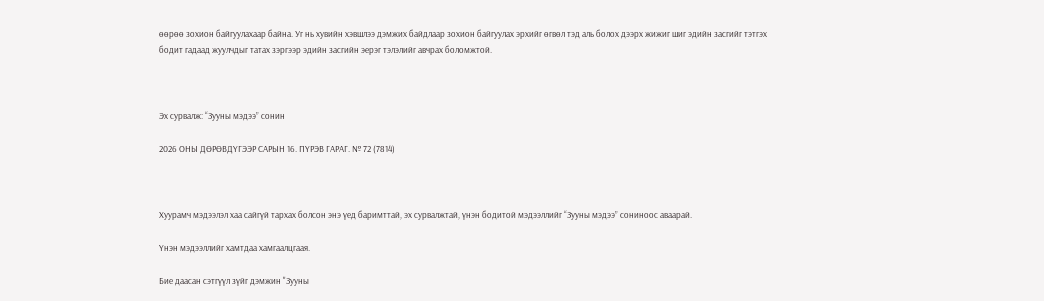өөрөө зохион байгуулахаар байна. Уг нь хувийн хэвшлээ дэмжих байдлаар зохион байгуулах эрхийг өгвөл тэд аль болох дээрх жижиг шиг эдийн засгийг тэтгэх бодит гадаад жуулчдыг татах зэргээр эдийн засгийн эерэг тэлэлийг авчрах боломжтой.



Эх сурвалж: “Зууны мэдээ” сонин

2026 ОНЫ ДӨРӨВДҮГЭЭР САРЫН 16. ПҮРЭВ ГАРАГ. № 72 (7814)



Хуурамч мэдээлэл хаа сайгүй тархах болсон энэ үед баримттай, эх сурвалжтай, үнэн бодитой мэдээллийг “Зууны мэдээ” сониноос аваарай.

Үнэн мэдээллийг хамтдаа хамгаалцгаая.

Бие даасан сэтгүүл зүйг дэмжин "Зууны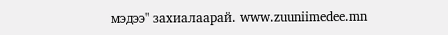мэдээ" захиалаарай. www.zuuniimedee.mn